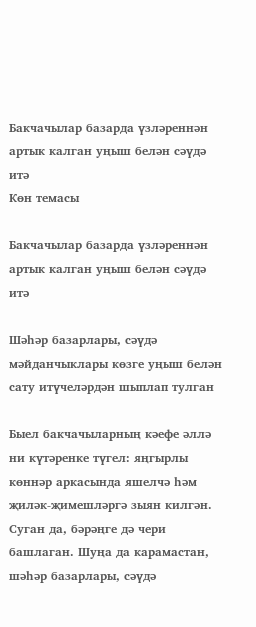Бакчачылар базарда үзләреннән артык калган уңыш белән сәүдә итә
Көн темасы

Бакчачылар базарда үзләреннән артык калган уңыш белән сәүдә итә

Шәһәр базарлары, сәүдә мәйданчыклары көзге уңыш белән сату итүчеләрдән шыплап тулган

Быел бакчачыларның кәефе әллә ни күтәренке түгел: яңгырлы көннәр аркасында яшелчә һәм җиләк-җимешләргә зыян килгән. Суган да, бәрәңге дә чери башлаган. Шуңа да карамастан, шәһәр базарлары, сәүдә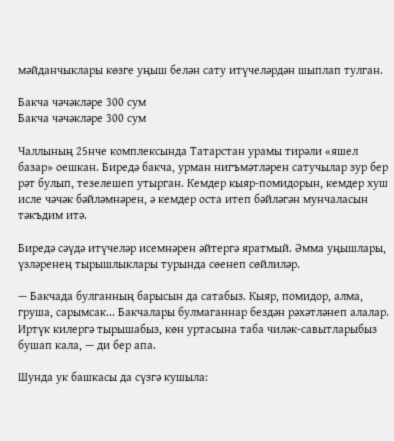мәйданчыклары көзге уңыш белән сату итүчеләрдән шыплап тулган.

Бакча чәчәкләре 300 сум
Бакча чәчәкләре 300 сум

Чаллының 25нче комплексында Татарстан урамы тирәли «яшел базар» оешкан. Биредә бакча, урман нигъмәтләрен сатучылар зур бер рәт булып, тезелешеп утырган. Кемдер кыяр-помидорын, кемдер хуш исле чәчәк бәйләмнәрен, ә кемдер оста итеп бәйләгән мунчаласын тәкъдим итә.

Биредә сәүдә итүчеләр исемнәрен әйтергә яратмый. Әмма уңышлары, үзләренең тырышлыклары турында сөенеп сөйлиләр.

— Бакчада булганның барысын да сатабыз. Кыяр, помидор, алма, груша, сарымсак... Бакчалары булмаганнар бездән рәхәтләнеп алалар. Иртүк килергә тырышабыз, көн уртасына таба чиләк-савытларыбыз бушап кала, — ди бер апа.

Шунда ук башкасы да сүзгә кушыла: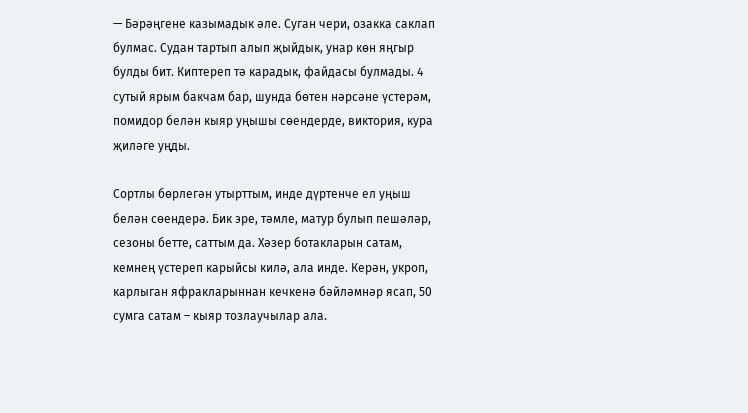— Бәрәңгене казымадык әле. Суган чери, озакка саклап булмас. Судан тартып алып җыйдык, унар көн яңгыр булды бит. Киптереп тә карадык, файдасы булмады. 4 сутый ярым бакчам бар, шунда бөтен нәрсәне үстерәм, помидор белән кыяр уңышы сөендерде, виктория, кура җиләге уңды.

Сортлы бөрлегән утырттым, инде дүртенче ел уңыш белән сөендерә. Бик эре, тәмле, матур булып пешәләр, сезоны бетте, саттым да. Хәзер ботакларын сатам, кемнең үстереп карыйсы килә, ала инде. Керән, укроп, карлыган яфракларыннан кечкенә бәйләмнәр ясап, 50 сумга сатам – кыяр тозлаучылар ала.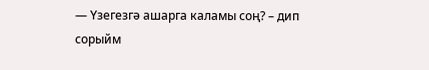— Үзегезгә ашарга каламы соң? – дип сорыйм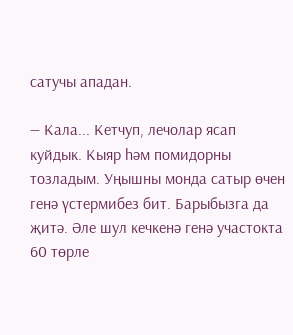сатучы ападан.

— Кала... Кетчуп, лечолар ясап куйдык. Кыяр һәм помидорны тозладым. Уңышны монда сатыр өчен генә үстермибез бит. Барыбызга да җитә. Әле шул кечкенә генә участокта 60 төрле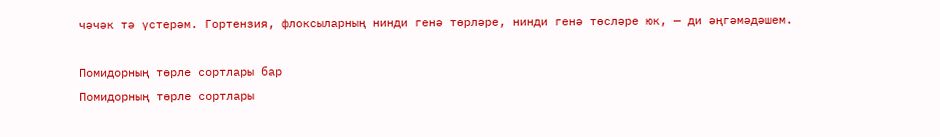чәчәк тә үстерәм. Гортензия, флоксыларның нинди генә төрләре, нинди генә төсләре юк, — ди әңгәмәдәшем.

Помидорның төрле сортлары бар
Помидорның төрле сортлары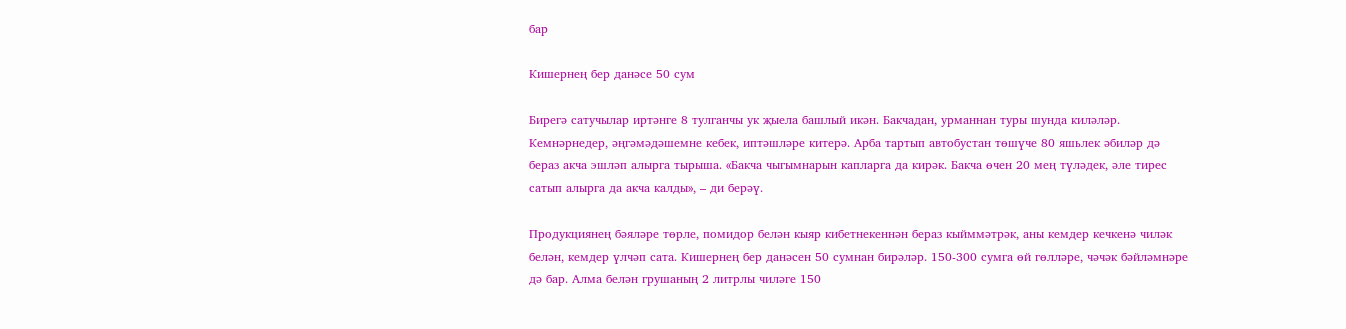бар

Кишернең бер данәсе 50 сум

Бирегә сатучылар иртәнге 8 тулганчы ук җыела башлый икән. Бакчадан, урманнан туры шунда киләләр. Кемнәрнедер, әңгәмәдәшемне кебек, иптәшләре китерә. Арба тартып автобустан төшүче 80 яшьлек әбиләр дә бераз акча эшләп алырга тырыша. «Бакча чыгымнарын капларга да кирәк. Бакча өчен 20 мең түләдек, әле тирес сатып алырга да акча калды», – ди берәү.

Продукциянең бәяләре төрле, помидор белән кыяр кибетнекеннән бераз кыйммәтрәк, аны кемдер кечкенә чиләк белән, кемдер үлчәп сата. Кишернең бер данәсен 50 сумнан бирәләр. 150-300 сумга өй гөлләре, чәчәк бәйләмнәре дә бар. Алма белән грушаның 2 литрлы чиләге 150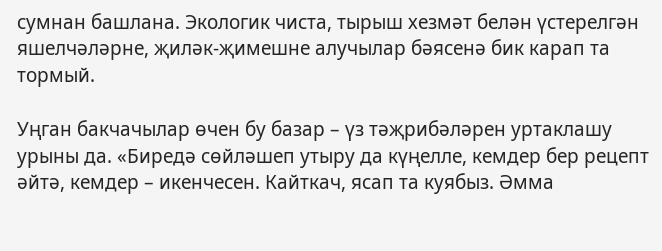сумнан башлана. Экологик чиста, тырыш хезмәт белән үстерелгән яшелчәләрне, җиләк-җимешне алучылар бәясенә бик карап та тормый.

Уңган бакчачылар өчен бу базар – үз тәҗрибәләрен уртаклашу урыны да. «Биредә сөйләшеп утыру да күңелле, кемдер бер рецепт әйтә, кемдер – икенчесен. Кайткач, ясап та куябыз. Әмма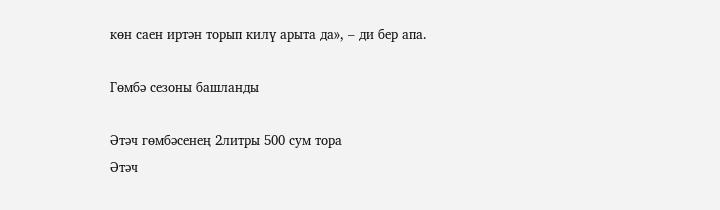көн саен иртән торып килү арыта да», – ди бер апа.

Гөмбә сезоны башланды

Әтәч гөмбәсенең 2литры 500 сум тора
Әтәч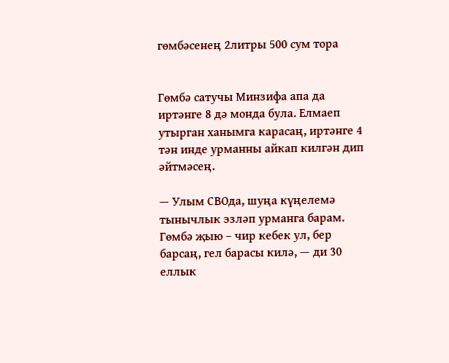гөмбәсенең 2литры 500 сум тора


Гөмбә сатучы Минзифа апа да иртәнге 8 дә монда була. Елмаеп утырган ханымга карасаң, иртәнге 4 тән инде урманны айкап килгән дип әйтмәсең.

— Улым СВОда, шуңа күңелемә тынычлык эзләп урманга барам. Гөмбә җыю – чир кебек ул, бер барсаң, гел барасы килә, — ди 30 еллык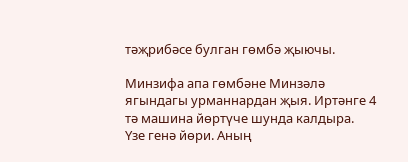тәҗрибәсе булган гөмбә җыючы.

Минзифа апа гөмбәне Минзәлә ягындагы урманнардан җыя. Иртәнге 4 тә машина йөртүче шунда калдыра. Үзе генә йөри. Аның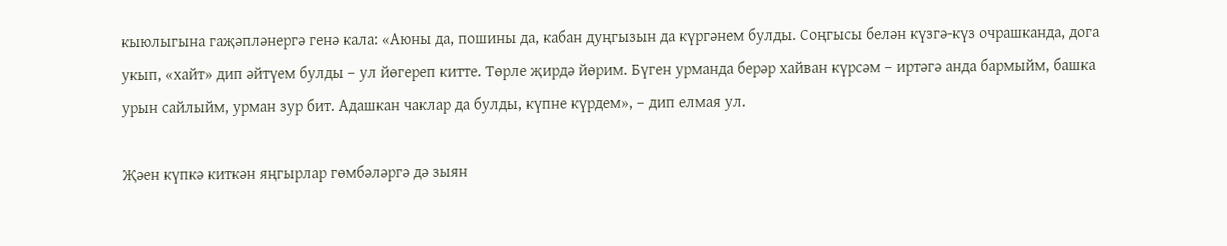кыюлыгына гаҗәпләнергә генә кала: «Аюны да, пошины да, кабан дуңгызын да күргәнем булды. Соңгысы белән күзгә-күз очрашканда, дога укып, «хайт» дип әйтүем булды – ул йөгереп китте. Төрле җирдә йөрим. Бүген урманда берәр хайван күрсәм – иртәгә анда бармыйм, башка урын сайлыйм, урман зур бит. Адашкан чаклар да булды, күпне күрдем», – дип елмая ул.

Җәен күпкә киткән яңгырлар гөмбәләргә дә зыян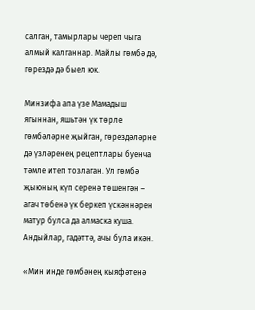салган, тамырлары череп чыга алмый калганнар. Майлы гөмбә дә, гөрездә дә быел юк.

Минзифа апа үзе Мамадыш ягыннан, яшьтән үк төрле гөмбәләрне җыйган, гөрездәләрне дә үзләренең рецептлары буенча тәмле итеп тозлаган. Ул гөмбә җыюның күп серенә төшенгән – агач төбенә үк беркеп үскәннәрен матур булса да алмаска куша. Андыйлар, гадәттә, ачы була икән.

«Мин инде гөмбәнең кыяфәтенә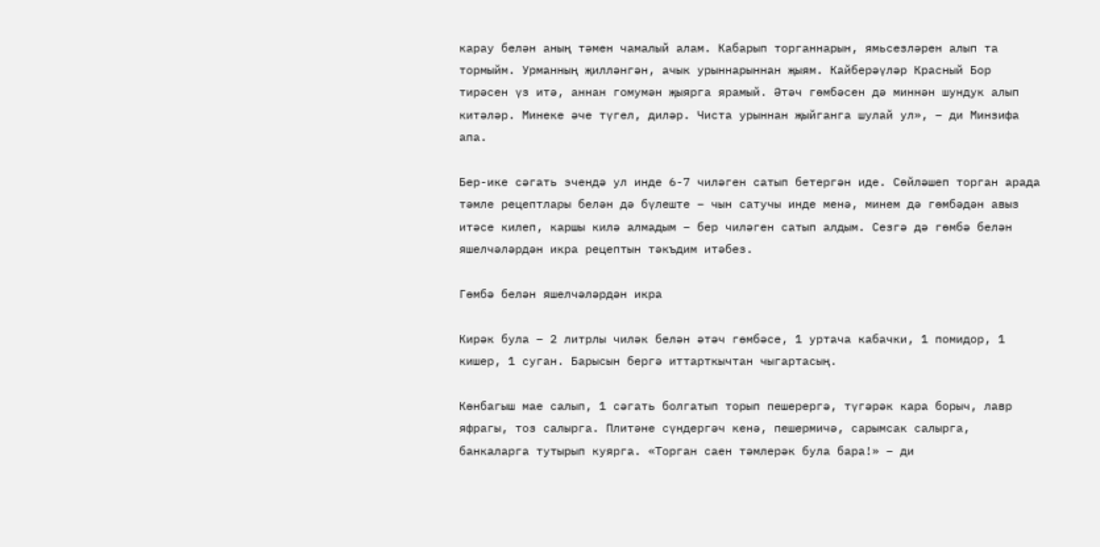карау белән аның тәмен чамалый алам. Кабарып торганнарын, ямьсезләрен алып та тормыйм. Урманның җилләнгән, ачык урыннарыннан җыям. Кайберәүләр Красный Бор тирәсен үз итә, аннан гомумән җыярга ярамый. Әтәч гөмбәсен дә миннән шундук алып китәләр. Минеке әче түгел, диләр. Чиста урыннан җыйганга шулай ул», – ди Минзифа апа.

Бер-ике сәгать эчендә ул инде 6-7 чиләген сатып бетергән иде. Сөйләшеп торган арада тәмле рецептлары белән дә бүлеште – чын сатучы инде менә, минем дә гөмбәдән авыз итәсе килеп, каршы килә алмадым – бер чиләген сатып алдым. Сезгә дә гөмбә белән яшелчәләрдән икра рецептын тәкъдим итәбез.

Гөмбә белән яшелчәләрдән икра

Кирәк була – 2 литрлы чиләк белән әтәч гөмбәсе, 1 уртача кабачки, 1 помидор, 1 кишер, 1 суган. Барысын бергә иттарткычтан чыгартасың.

Көнбагыш мае салып, 1 сәгать болгатып торып пешерергә, түгәрәк кара борыч, лавр яфрагы, тоз салырга. Плитәне сүндергәч кенә, пешермичә, сарымсак салырга, банкаларга тутырып куярга. «Торган саен тәмлерәк була бара!» – ди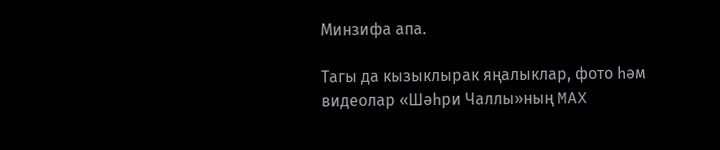Минзифа апа.

Тагы да кызыклырак яңалыклар, фото һәм видеолар «Шәһри Чаллы»ның MAX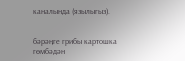каналында (язылыгыз).


бәрәңге грибы картошка гөмбәдән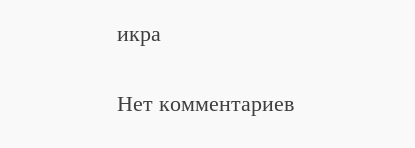икра

Нет комментариев